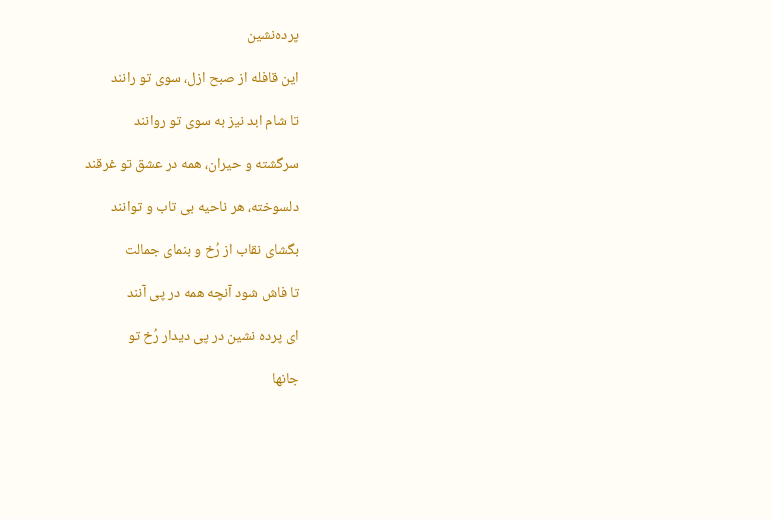پرده‌نشین

این قافله از صبح ازل، سوی تو رانند

تا شام ابد نیز به سوی تو روانند

سرگشته و حیران، همه در عشق تو غرقند

دلسوخته، هر ناحیه بی تاب و توانند

بگشای نقاب از رُخ و بنمای جمالت

تا فاش شود آنچه همه در پی آنند

ای پرده نشین در پی دیدار رُخ تو

جانها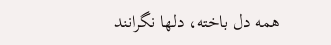همه دل باخته، دلها نگرانند